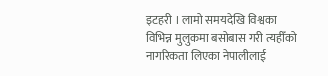इटहरी । लामो समयदेखि विश्वका विभिन्न मुलुकमा बसोबास गरी त्यहीँको नागरिकता लिएका नेपालीलाई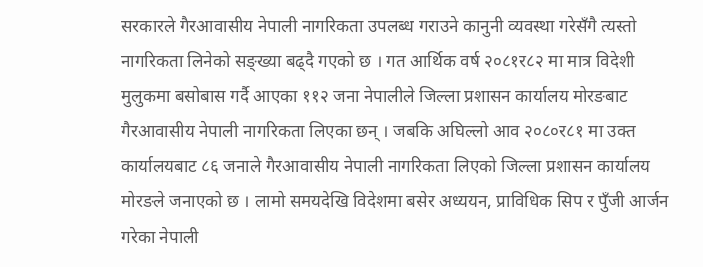सरकारले गैरआवासीय नेपाली नागरिकता उपलब्ध गराउने कानुनी व्यवस्था गरेसँगै त्यस्तो नागरिकता लिनेको सङ्ख्या बढ्दै गएको छ । गत आर्थिक वर्ष २०८१र८२ मा मात्र विदेशी मुलुकमा बसोबास गर्दै आएका ११२ जना नेपालीले जिल्ला प्रशासन कार्यालय मोरङबाट गैरआवासीय नेपाली नागरिकता लिएका छन् । जबकि अघिल्लो आव २०८०र८१ मा उक्त कार्यालयबाट ८६ जनाले गैरआवासीय नेपाली नागरिकता लिएको जिल्ला प्रशासन कार्यालय मोरङले जनाएको छ । लामो समयदेखि विदेशमा बसेर अध्ययन, प्राविधिक सिप र पुँजी आर्जन गरेका नेपाली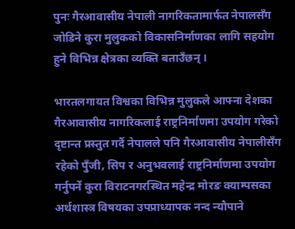पुनः गैरआवासीय नेपाली नागरिकतामार्फत नेपालसँग जोडिने कुरा मुलुकको विकासनिर्माणका लागि सहयोग हुने विभिन्न क्षेत्रका व्यक्ति बताउँछन् ।

भारतलगायत विश्वका विभिन्न मुलुकले आफ्ना देशका गैरआवासीय नागरिकलाई राष्ट्रनिर्माणमा उपयोग गरेको दृष्टान्त प्रस्तुत गर्दै नेपालले पनि गैरआवासीय नेपालीसँग रहेको पुँजी, सिप र अनुभवलाई राष्ट्रनिर्माणमा उपयोग गर्नुपर्ने कुरा विराटनगरस्थित महेन्द्र मोरङ क्याम्पसका अर्थशास्त्र विषयका उपप्राध्यापक नन्द न्यौपाने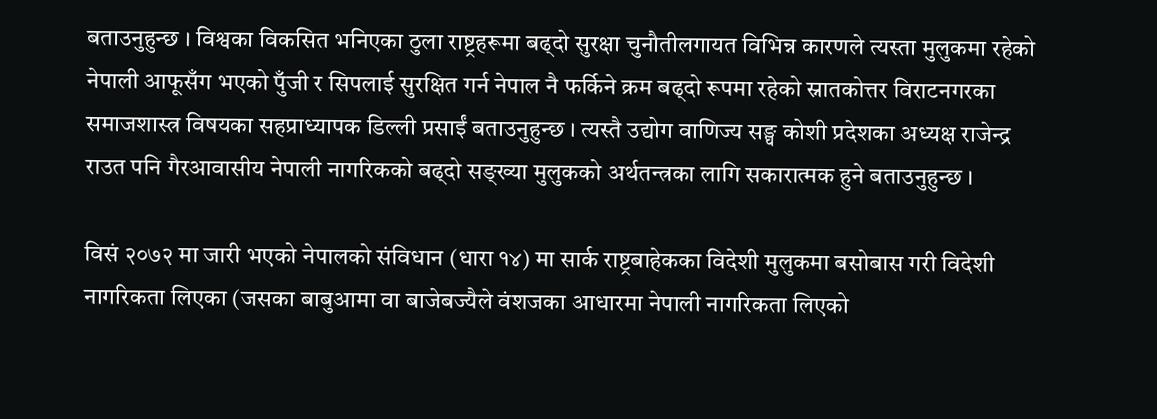बताउनुहुन्छ । विश्वका विकसित भनिएका ठुला राष्ट्रहरूमा बढ्दो सुरक्षा चुनौतीलगायत विभिन्न कारणले त्यस्ता मुलुकमा रहेको नेपाली आफूसँग भएको पुँजी र सिपलाई सुरक्षित गर्न नेपाल नै फर्किने क्रम बढ्दो रूपमा रहेको स्नातकोत्तर विराटनगरका समाजशास्त्र विषयका सहप्राध्यापक डिल्ली प्रसाईं बताउनुहुन्छ । त्यस्तै उद्योग वाणिज्य सङ्घ कोशी प्रदेशका अध्यक्ष राजेन्द्र राउत पनि गैरआवासीय नेपाली नागरिकको बढ्दो सङ्ख्या मुलुकको अर्थतन्त्रका लागि सकारात्मक हुने बताउनुहुन्छ ।

विसं २०७२ मा जारी भएको नेपालको संविधान (धारा १४) मा सार्क राष्ट्रबाहेकका विदेशी मुलुकमा बसोबास गरी विदेशी नागरिकता लिएका (जसका बाबुआमा वा बाजेबज्यैले वंशजका आधारमा नेपाली नागरिकता लिएको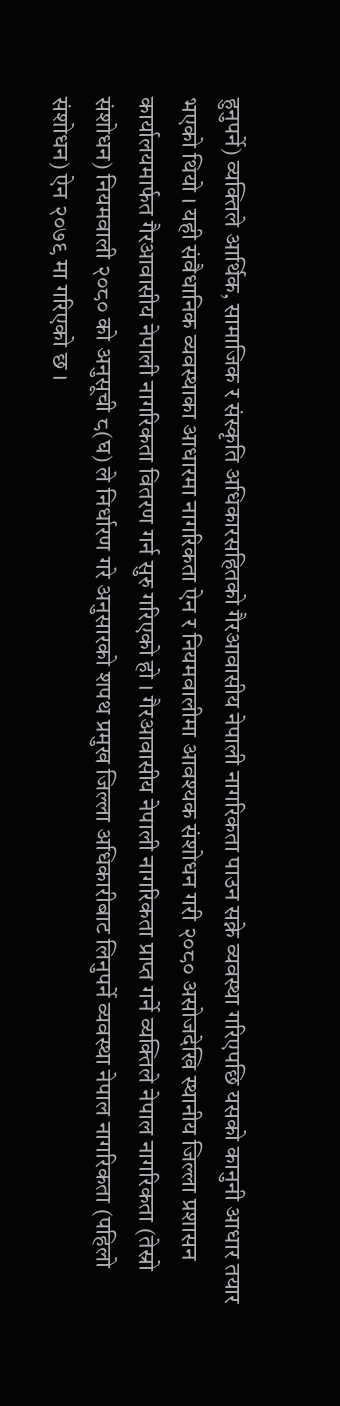हुनुपर्ने) व्यक्तिले आर्थिक, सामाजिक र संस्कृति अधिकारसहितको गैरआवासीय नेपाली नागरिकता पाउन सक्ने व्यवस्था गरिएपछि यसको कानुनी आधार तयार भएको थियो । यही संवैधानिक व्यवस्थाका आधारमा नागरिकता ऐन र नियमवालीमा आवश्यक संशोधन गरी २०८० असोजदेखि स्थानीय जिल्ला प्रशासन कार्यालयमार्फत गैरआवासीय नेपाली नागरिकता वितरण गर्न सुरु गरिएको हो । गैरआवासीय नेपाली नागरिकता प्राप्त गर्ने व्यक्तिले नेपाल नागरिकता (तेस्रो संशोधन) नियमवाली २०८० को अनुसूची ८(घ) ले निर्धारण गरे अनुसारको शपथ प्रमुख जिल्ला अधिकारीबाट लिनुपर्ने व्यवस्था नेपाल नागरिकता (पहिलो संशोधन) ऐन २०७९ मा गरिएको छ ।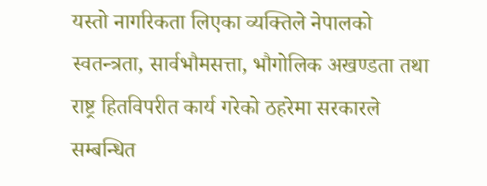यस्तो नागरिकता लिएका व्यक्तिले नेपालको स्वतन्त्रता, सार्वभौमसत्ता, भौगोलिक अखण्डता तथा राष्ट्र हितविपरीत कार्य गरेको ठहरेमा सरकारले सम्बन्धित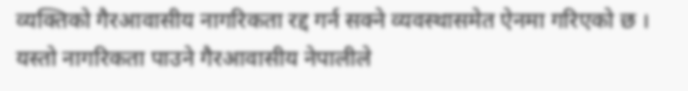व्यक्तिको गैरआवासीय नागरिकता रद्द गर्न सक्ने व्यवस्थासमेत ऐनमा गरिएको छ । यस्तो नागरिकता पाउने गैरआवासीय नेपालीले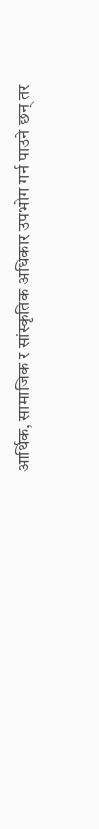आर्थिक, सामाजिक र सांस्कृतिक अधिकार उपभोग गर्न पाउने छन् तर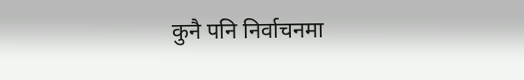कुनै पनि निर्वाचनमा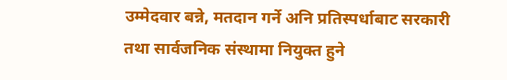उम्मेदवार बन्ने, मतदान गर्ने अनि प्रतिस्पर्धाबाट सरकारी तथा सार्वजनिक संस्थामा नियुक्त हुने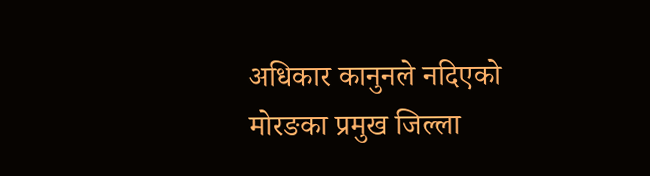अधिकार कानुनले नदिएको मोरङका प्रमुख जिल्ला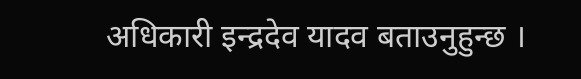अधिकारी इन्द्रदेव यादव बताउनुहुन्छ ।